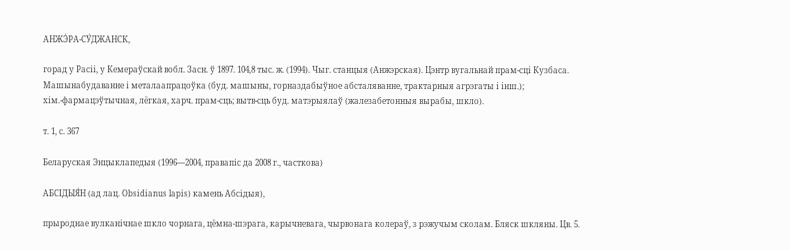АНЖЭ́РА-СУ́ДЖАНСК,

горад у Расіі, у Кемераўскай вобл. Засн. ў 1897. 104,8 тыс. ж. (1994). Чыг. станцыя (Анжэрская). Цэнтр вугальнай прам-сці Кузбаса. Машынабудаванне і металаапрацоўка (буд. машыны, горназдабыўное абсталяванне, трактарныя агрэгаты і інш.); хім.-фармацэўтычная, лёгкая, харч. прам-сць; вытв-сць буд. матэрыялаў (жалезабетонныя вырабы, шкло).

т. 1, с. 367

Беларуская Энцыклапедыя (1996—2004, правапіс да 2008 г., часткова)

АБСІДЫЯ́Н (ад лац. Obsidianus lapis) камень Абсідыя),

прыроднае вулканічнае шкло чорнага, цёмна-шэрага, карычневага, чырвонага колераў, з рэжучым сколам. Бляск шкляны. Цв. 5.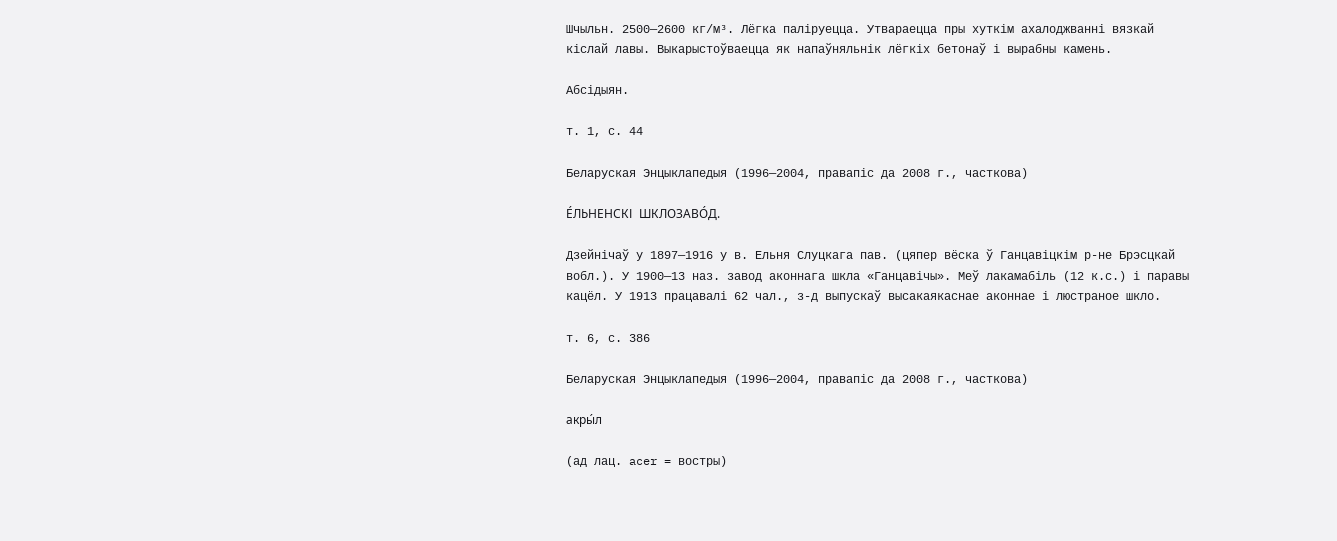Шчыльн. 2500—2600 кг/м³. Лёгка паліруецца. Утвараецца пры хуткім ахалоджванні вязкай кіслай лавы. Выкарыстоўваецца як напаўняльнік лёгкіх бетонаў і вырабны камень.

Абсідыян.

т. 1, с. 44

Беларуская Энцыклапедыя (1996—2004, правапіс да 2008 г., часткова)

Е́ЛЬНЕНСКІ ШКЛОЗАВО́Д.

Дзейнічаў у 1897—1916 у в. Ельня Слуцкага пав. (цяпер вёска ў Ганцавіцкім р-не Брэсцкай вобл.). У 1900—13 наз. завод аконнага шкла «Ганцавічы». Меў лакамабіль (12 к.с.) і паравы кацёл. У 1913 працавалі 62 чал., з-д выпускаў высакаякаснае аконнае і люстраное шкло.

т. 6, с. 386

Беларуская Энцыклапедыя (1996—2004, правапіс да 2008 г., часткова)

акры́л

(ад лац. acer = востры)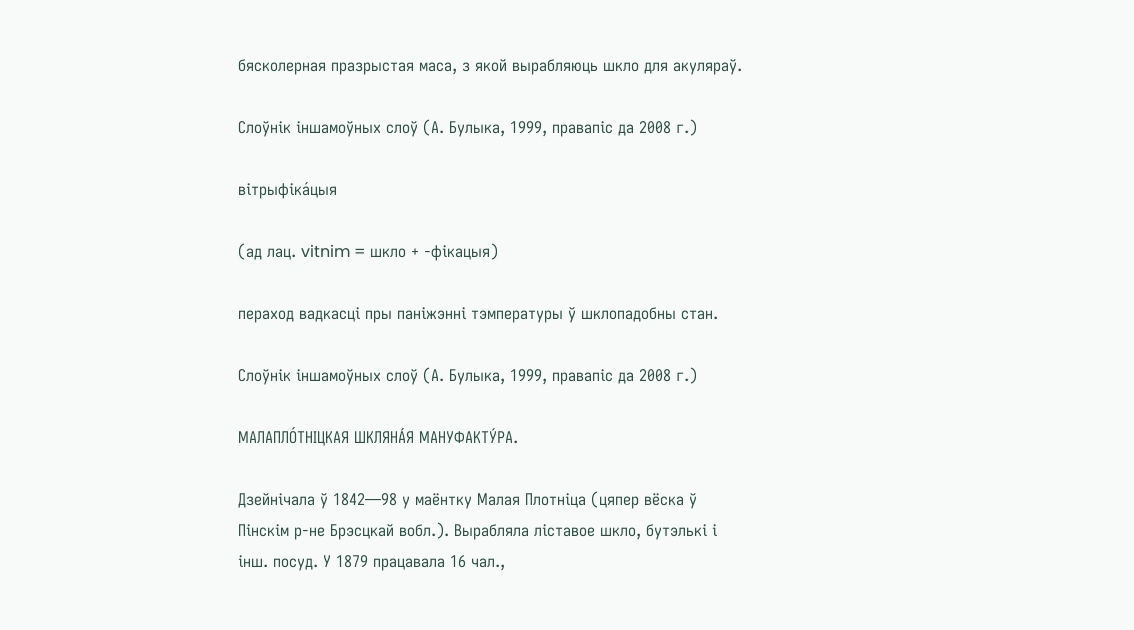бясколерная празрыстая маса, з якой вырабляюць шкло для акуляраў.

Слоўнік іншамоўных слоў (А. Булыка, 1999, правапіс да 2008 г.)

вітрыфіка́цыя

(ад лац. vitnim = шкло + -фікацыя)

пераход вадкасці пры паніжэнні тэмпературы ў шклопадобны стан.

Слоўнік іншамоўных слоў (А. Булыка, 1999, правапіс да 2008 г.)

МАЛАПЛО́ТНІЦКАЯ ШКЛЯНА́Я МАНУФАКТУ́РА.

Дзейнічала ў 1842—98 у маёнтку Малая Плотніца (цяпер вёска ў Пінскім р-не Брэсцкай вобл.). Вырабляла ліставое шкло, бутэлькі і інш. посуд. У 1879 працавала 16 чал.,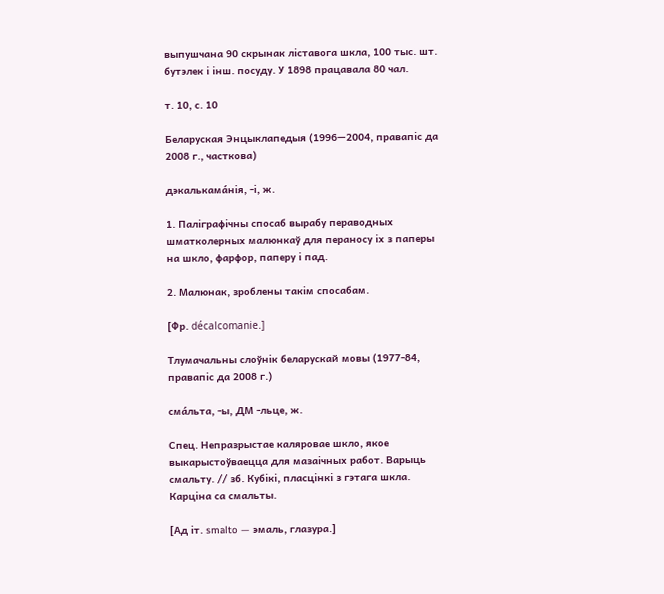выпушчана 90 скрынак ліставога шкла, 100 тыс. шт. бутэлек і інш. посуду. У 1898 працавала 80 чал.

т. 10, с. 10

Беларуская Энцыклапедыя (1996—2004, правапіс да 2008 г., часткова)

дэкалькама́нія, ‑і, ж.

1. Паліграфічны спосаб вырабу пераводных шматколерных малюнкаў для пераносу іх з паперы на шкло, фарфор, паперу і пад.

2. Малюнак, зроблены такім спосабам.

[Фр. décalcomanie.]

Тлумачальны слоўнік беларускай мовы (1977-84, правапіс да 2008 г.)

сма́льта, ‑ы, ДМ ‑льце, ж.

Спец. Непразрыстае каляровае шкло, якое выкарыстоўваецца для мазаічных работ. Варыць смальту. // зб. Кубікі, пласцінкі з гэтага шкла. Карціна са смальты.

[Ад іт. smalto — эмаль, глазура.]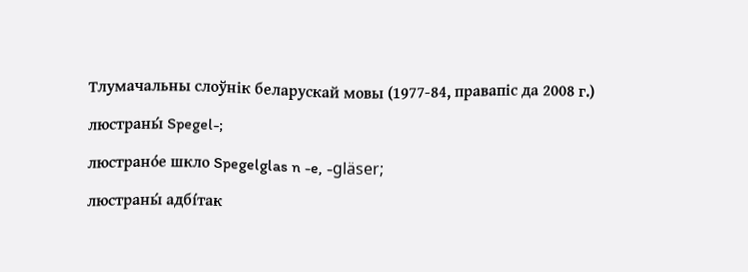Тлумачальны слоўнік беларускай мовы (1977-84, правапіс да 2008 г.)

люстраны́ Spegel-;

люстрано́е шкло Spegelglas n -e, -gläser;

люстраны́ адбі́так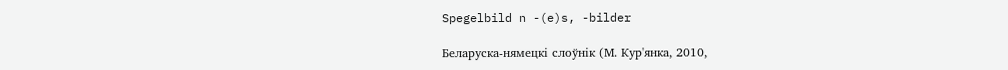Spegelbild n -(e)s, -bilder

Беларуска-нямецкі слоўнік (М. Кур'янка, 2010,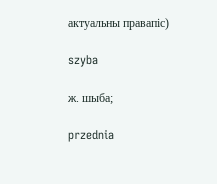актуальны правапіс)

szyba

ж. шыба;

przednia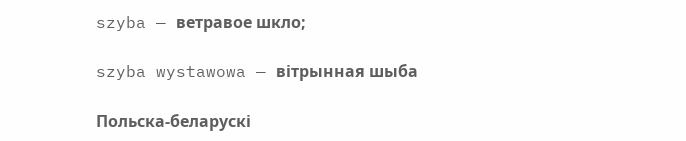szyba — ветравое шкло;

szyba wystawowa — вітрынная шыба

Польска-беларускі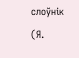слоўнік (Я.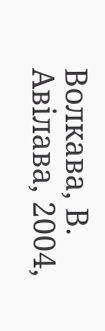Волкава, В. Авілава, 2004,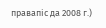правапіс да 2008 г.)